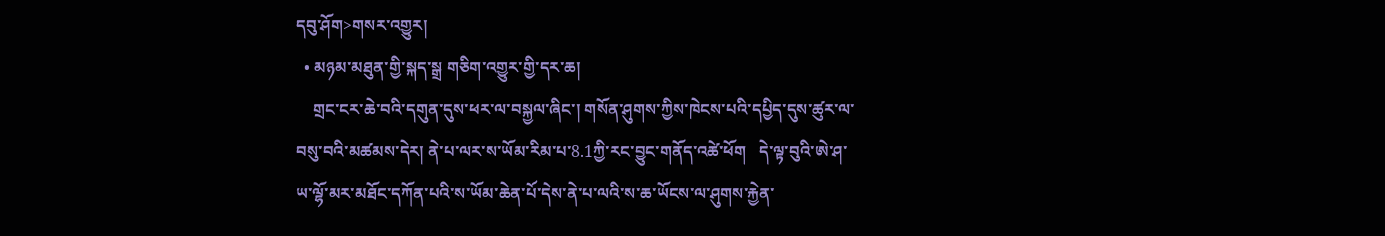དབུ་ཤོག>གསར་འགྱུར།
  • མཉམ་མཐུན་གྱི་སྐད་སྒྲ གཅིག་འགྱུར་གྱི་དར་ཆ།
    གྲང་ངར་ཆེ་བའི་དགུན་དུས་ཕར་ལ་བསྐྱལ་ཞིང་། གསོན་ཤུགས་ཀྱིས་ཁེངས་པའི་དཔྱིད་དུས་ཚུར་ལ་བསུ་བའི་མཚམས་དེར། ནེ་པ་ལར་ས་ཡོམ་རིམ་པ་8.1ཀྱི་རང་བྱུང་གནོད་འཚེ་ཕོག   དེ་ལྟ་བུའི་ཨེ་ཤ་ཡ་ལྷོ་མར་མཐོང་དཀོན་པའི་ས་ཡོམ་ཆེན་པོ་དེས་ནེ་པ་ལའི་ས་ཆ་ཡོངས་ལ་ཤུགས་རྐྱེན་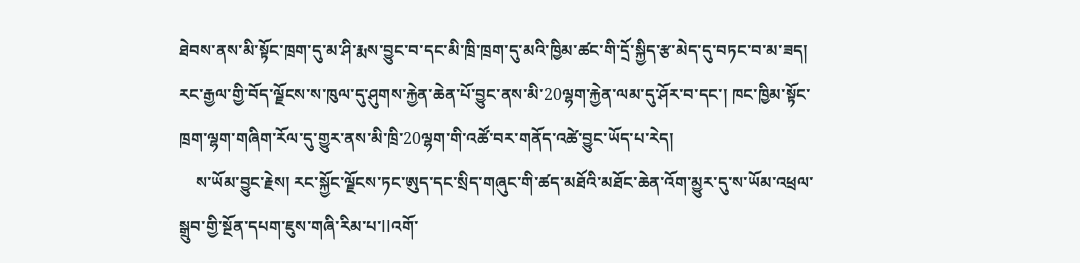ཐེབས་ནས་མི་སྟོང་ཁྲག་དུ་མ་ཤི་རྨས་བྱུང་བ་དང་མི་ཁྲི་ཁྲག་དུ་མའི་ཁྱིམ་ཚང་གི་དྲོ་སྐྱིད་རྩ་མེད་དུ་བཏང་བ་མ་ཟད། རང་རྒྱལ་གྱི་བོད་ལྗོངས་ས་ཁུལ་དུ་ཤུགས་རྐྱེན་ཆེན་པོ་བྱུང་ནས་མི་20ལྷག་རྐྱེན་ལམ་དུ་ཤོར་བ་དང་། ཁང་ཁྱིམ་སྟོང་ཁྲག་ལྷག་གཞིག་རོལ་དུ་གྱུར་ནས་མི་ཁྲི་20ལྷག་གི་འཚོ་བར་གནོད་འཚེ་བྱུང་ཡོད་པ་རེད།
    ས་ཡོམ་བྱུང་རྗེས། རང་སྐྱོང་ལྗོངས་ཏང་ཨུད་དང་སྲིད་གཞུང་གི་ཚད་མཐོའི་མཐོང་ཆེན་འོག་མྱུར་དུ་ས་ཡོམ་འཕྲལ་སྒྲུབ་གྱི་སྔོན་དཔག་ཇུས་གཞི་རིམ་པ་ⅠⅠའགོ་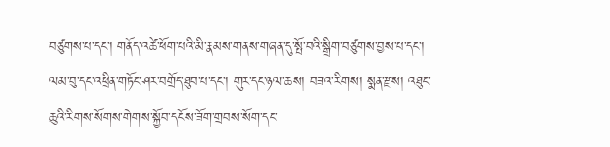བཙུགས་པ་དང་། གནོད་འཚེ་ཕོག་པའི་མི་རྣམས་གནས་གཞན་དུ་སྤོ་བའི་སྒྲིག་བཙུགས་བྱས་པ་དང་། ལམ་བུ་དང་འཕྲིན་གཏོང་ཤར་བགྲོད་ཐུབ་པ་དང་། གུར་དང་ཉལ་ཆས། བཟའ་རིགས། སྨན་རྫས། འཐུང་ཆུའི་རིགས་སོགས་གེགས་སྐྱོབ་དངོས་ཟོག་གྲབས་སོག་དང་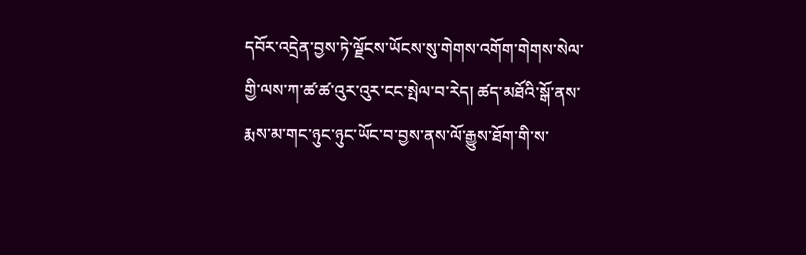དབོར་འདྲེན་བྱས་ཏེ་ལྗོངས་ཡོངས་སུ་གེགས་འགོག་གེགས་སེལ་གྱི་ལས་ཀ་ཚ་ཚ་འུར་འུར་ངང་སྤེལ་བ་རེད། ཚད་མཐོའི་སྒོ་ནས་རྨས་མ་གང་ཉུང་ཉུང་ཡོང་བ་བྱས་ནས་ལོ་རྒྱུས་ཐོག་གི་ས་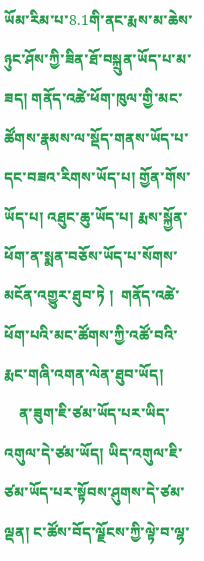ཡོམ་རིམ་པ་8.1གི་ནང་རྨས་མ་ཆེས་ཉུང་ཤོས་ཀྱི་ཟིན་ཐོ་བསྐྲུན་ཡོད་པ་མ་ཟད། གནོད་འཚེ་ཕོག་ཁུལ་གྱི་མང་ཚོགས་རྣམས་ལ་སྡོད་གནས་ཡོད་པ་དང་བཟའ་རིགས་ཡོད་པ། གྱོན་གོས་ཡོད་པ། འཐུང་ཆུ་ཡོད་པ། རྨས་སྐྱོན་ཕོག་ན་སྨན་བཅོས་ཡོད་པ་སོགས་མངོན་འགྱུར་ཐུབ་ཏེ །  གནོད་འཚེ་ཕོག་པའི་མང་ཚོགས་ཀྱི་འཚོ་བའི་རྨང་གཞི་འགན་ལེན་ཐུབ་ཡོད།
    ན་ཟུག་ཇི་ཙམ་ཡོད་པར་ཡིད་འགུལ་དེ་ཙམ་ཡོད། ཡིད་འགུལ་ཇི་ཙམ་ཡོད་པར་སྟོབས་ཤུགས་དེ་ཙམ་ལྡན། ང་ཚོས་བོད་ལྗོངས་ཀྱི་ལྟེ་བ་ལྷ་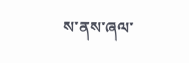ས་ནས་ཞལ་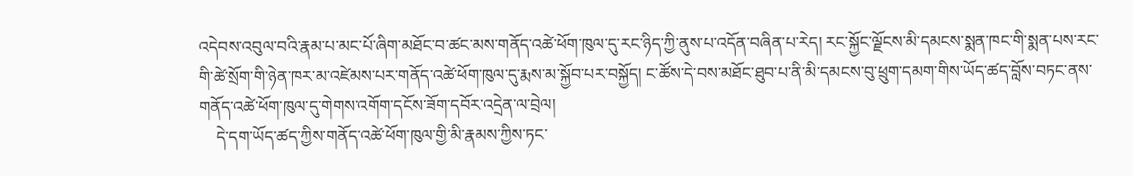འདེབས་འབུལ་བའི་རྣམ་པ་མང་པོ་ཞིག་མཐོང་བ་ཚང་མས་གནོད་འཚེ་ཕོག་ཁུལ་དུ་རང་ཉིད་ཀྱི་ནུས་པ་འདོན་བཞིན་པ་རེད། རང་སྐྱོང་ལྗོངས་མི་དམངས་སྨན་ཁང་གི་སྨན་པས་རང་གི་ཚེ་སྲོག་གི་ཉེན་ཁར་མ་འཛེམས་པར་གནོད་འཚེ་ཕོག་ཁུལ་དུ་རྨས་མ་སྐྱོབ་པར་བསྐྱོད། ང་ཚོས་དེ་བས་མཐོང་ཐུབ་པ་ནི་མི་དམངས་བུ་ཕྲུག་དམག་གིས་ཡོད་ཚད་བློས་བཏང་ནས་གནོད་འཚེ་ཕོག་ཁུལ་དུ་གེགས་འགོག་དངོས་ཟོག་དབོར་འདྲེན་ལ་བྲེལ།
    དེ་དག་ཡོད་ཚད་ཀྱིས་གནོད་འཚེ་ཕོག་ཁུལ་གྱི་མི་རྣམས་ཀྱིས་ཏང་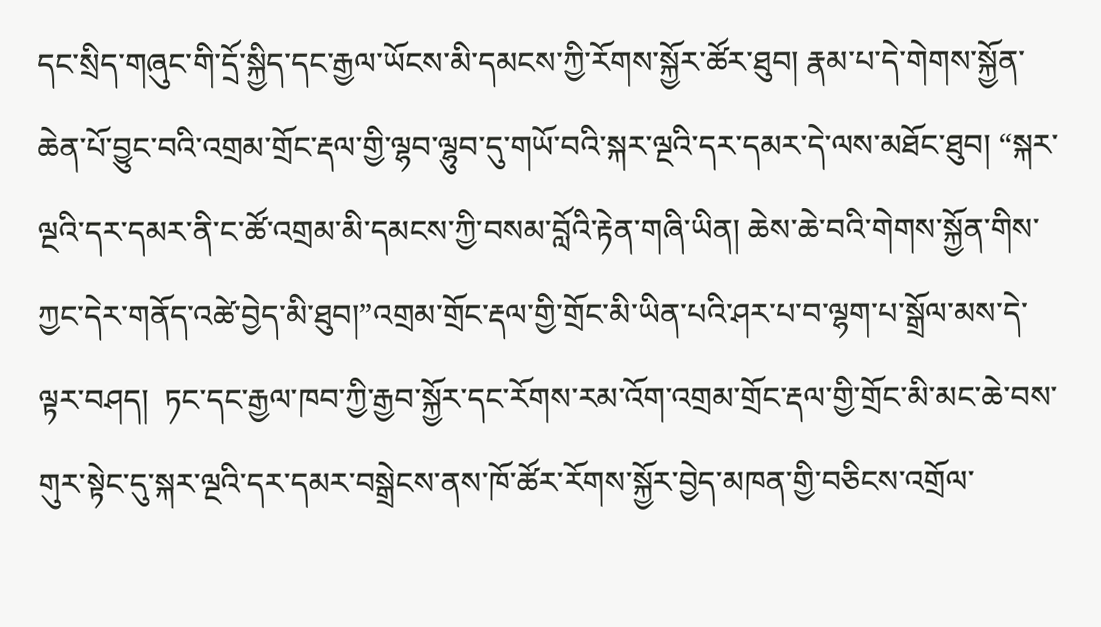དང་སྲིད་གཞུང་གི་དྲོ་སྐྱིད་དང་རྒྱལ་ཡོངས་མི་དམངས་ཀྱི་རོགས་སྐྱོར་ཚོར་ཐུབ། རྣམ་པ་དེ་གེགས་སྐྱོན་ཆེན་པོ་བྱུང་བའི་འགྲམ་གྲོང་རྡལ་གྱི་ལྷབ་ལྷུབ་དུ་གཡོ་བའི་སྐར་ལྔའི་དར་དམར་དེ་ལས་མཐོང་ཐུབ། “སྐར་ལྔའི་དར་དམར་ནི་ང་ཚོ་འགྲམ་མི་དམངས་ཀྱི་བསམ་བློའི་རྟེན་གཞི་ཡིན། ཆེས་ཆེ་བའི་གེགས་སྐྱོན་གིས་ཀྱང་དེར་གནོད་འཚེ་བྱེད་མི་ཐུབ།”འགྲམ་གྲོང་རྡལ་གྱི་གྲོང་མི་ཡིན་པའི་ཤར་པ་བ་ལྷག་པ་སྒྲོལ་མས་དེ་ལྟར་བཤད།  ཏང་དང་རྒྱལ་ཁབ་ཀྱི་རྒྱབ་སྐྱོར་དང་རོགས་རམ་འོག་འགྲམ་གྲོང་རྡལ་གྱི་གྲོང་མི་མང་ཆེ་བས་གུར་སྟེང་དུ་སྐར་ལྔའི་དར་དམར་བསྒྲེངས་ནས་ཁོ་ཚོར་རོགས་སྐྱོར་བྱེད་མཁན་གྱི་བཅིངས་འགྲོལ་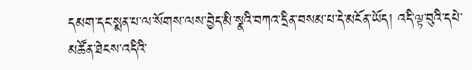དམག་དང་སྨན་པ་ལ་སོགས་ལས་བྱེད་མི་སྣའི་བཀའ་དྲིན་བསམ་པ་དེ་མངོན་ཡོད། འདི་ལྟ་བུའི་དཔེ་མཚོན་ཐེངས་འདིའི་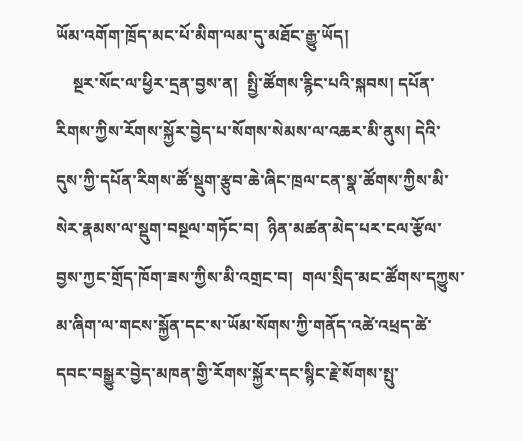ཡོམ་འགོག་ཁྲོད་མང་པོ་མིག་ལམ་དུ་མཐོང་རྒྱུ་ཡོད།
    སྔར་སོང་ལ་ཕྱིར་དྲན་བྱས་ན།  སྤྱི་ཚོགས་རྙིང་པའི་སྐབས། དཔོན་རིགས་ཀྱིས་རོགས་སྐྱོར་བྱེད་པ་སོགས་སེམས་ལ་འཆར་མི་ནུས། དེའི་དུས་ཀྱི་དཔོན་རིགས་ཚོ་སྡུག་རྩུབ་ཆེ་ཞིང་ཁྲལ་ངན་སྣ་ཚོགས་ཀྱིས་མི་སེར་རྣམས་ལ་སྡུག་བསྔལ་གཏོང་བ།  ཉིན་མཚན་མེད་པར་ངལ་རྩོལ་བྱས་ཀྱང་གྲོད་ཁོག་ཟས་ཀྱིས་མི་འགྲང་བ།  གལ་སྲིད་མང་ཚོགས་དཀྱུས་མ་ཞིག་ལ་གངས་སྐྱོན་དང་ས་ཡོམ་སོགས་ཀྱི་གནོད་འཚེ་འཕྲད་ཚེ་དབང་བསྒྱུར་བྱེད་མཁན་གྱི་རོགས་སྐྱོར་དང་སྙིང་རྗེ་སོགས་སྤུ་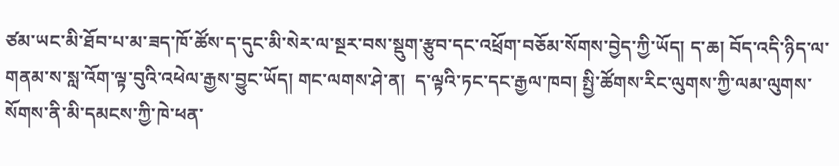ཙམ་ཡང་མི་ཐོབ་པ་མ་ཟད་ཁོ་ཚོས་ད་དུང་མི་སེར་ལ་སྔར་བས་སྡུག་རྩུབ་དང་འཕྲོག་བཅོམ་སོགས་བྱེད་ཀྱི་ཡོད། ད་ཆ། བོད་འདི་ཉིད་ལ་གནམ་ས་སླ་འོག་ལྟ་བུའི་འཕེལ་རྒྱས་བྱུང་ཡོད། གང་ལགས་ཤེ་ན།  ད་ལྟའི་ཏང་དང་རྒྱལ་ཁབ། སྤྱི་ཚོགས་རིང་ལུགས་ཀྱི་ལམ་ལུགས་སོགས་ནི་མི་དམངས་ཀྱི་ཁེ་ཕན་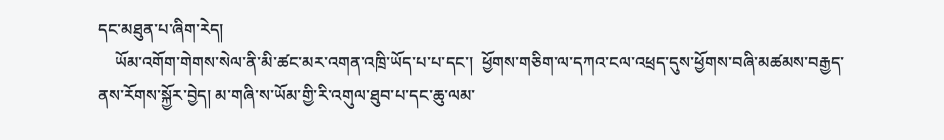དང་མཐུན་པ་ཞིག་རེད།
    ཡོམ་འགོག་གེགས་སེལ་ནི་མི་ཚང་མར་འགན་འཁྲི་ཡོད་པ་པ་དང་།  ཕྱོགས་གཅིག་ལ་དཀའ་ངལ་འཕྲད་དུས་ཕྱོགས་བཞི་མཚམས་བརྒྱད་ནས་རོགས་སྐྱོར་བྱེད། མ་གཞི་ས་ཡོམ་གྱི་རི་འགུལ་ཐུབ་པ་དང་ཆུ་ལམ་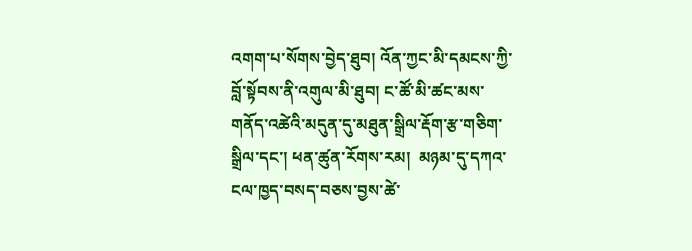འགག་པ་སོགས་བྱེད་ཐུབ། འོན་ཀྱང་མི་དམངས་ཀྱི་བློ་སྟོབས་ནི་འགུལ་མི་ཐུབ། ང་ཚོ་མི་ཚང་མས་གནོད་འཚེའི་མདུན་དུ་མཐུན་སྒྲིལ་རྡོག་རྩ་གཅིག་སྒྲིལ་དང་། ཕན་ཚུན་རོགས་རམ།  མཉམ་དུ་དཀའ་ངལ་ཁྱད་བསད་བཅས་བྱས་ཚེ་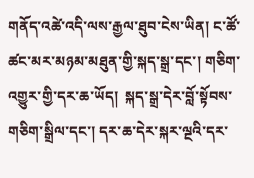གནོད་འཚེ་འདི་ལས་རྒྱལ་ཐུབ་ངེས་ཡིན། ང་ཚོ་ཚང་མར་མཉམ་མཐུན་གྱི་སྐད་སྒྲ་དང་། གཅིག་འགྱུར་གྱི་དར་ཆ་ཡོད།  སྐད་སྒྲ་དེར་བློ་སྟོབས་གཅིག་སྒྲིལ་དང་། དར་ཆ་དེར་སྐར་ལྔའི་དར་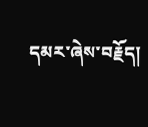དམར་ཞེས་བརྗོད།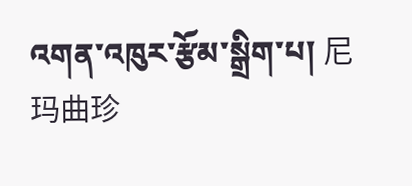འགན་འཁུར་རྩོམ་སྒྲིག་པ། 尼玛曲珍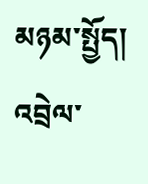མཉམ་སྤྱོད།
འབྲེལ་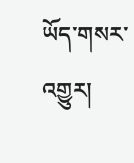ཡོད་གསར་འགྱུར།